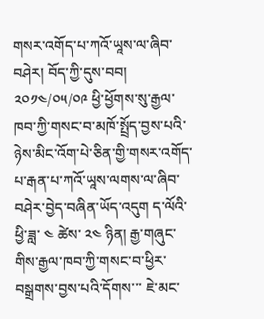གསར་འགོད་པ་ཀའོ་ཡཱས་ལ་ཞིབ་བཤེར། བོད་ཀྱི་དུས་བབ། ༢༠༡༤/༠༥/༠༩ ཕྱི་ཕྱོགས་སུ་རྒྱལ་ཁབ་ཀྱི་གསང་བ་མཁོ་སྤྲོད་བྱས་པའི་ཉེས་མིང་འོག་པེ་ཅིན་གྱི་གསར་འགོད་པ་རྒན་པ་ཀའོ་ཡཱས་ལགས་ལ་ཞིབ་བཤེར་བྱེད་བཞིན་ཡོད་འདུག ད་ལོའི་ཕྱི་ཟླ་ ༤ ཚེས་ ༢༤ ཉིན། རྒྱ་གཞུང་གིས་རྒྱལ་ཁབ་ཀྱི་གསང་བ་ཕྱིར་བསྒྲགས་བྱས་པའི་དོགས་་་ ཇེ་མང་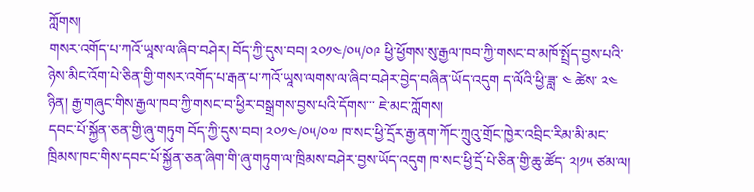ཀློགས།
གསར་འགོད་པ་ཀའོ་ཡཱས་ལ་ཞིབ་བཤེར། བོད་ཀྱི་དུས་བབ། ༢༠༡༤/༠༥/༠༩ ཕྱི་ཕྱོགས་སུ་རྒྱལ་ཁབ་ཀྱི་གསང་བ་མཁོ་སྤྲོད་བྱས་པའི་ཉེས་མིང་འོག་པེ་ཅིན་གྱི་གསར་འགོད་པ་རྒན་པ་ཀའོ་ཡཱས་ལགས་ལ་ཞིབ་བཤེར་བྱེད་བཞིན་ཡོད་འདུག ད་ལོའི་ཕྱི་ཟླ་ ༤ ཚེས་ ༢༤ ཉིན། རྒྱ་གཞུང་གིས་རྒྱལ་ཁབ་ཀྱི་གསང་བ་ཕྱིར་བསྒྲགས་བྱས་པའི་དོགས་་་ ཇེ་མང་ཀློགས།
དབང་པོ་སྐྱོན་ཅན་གྱི་ཞུ་གཏུག བོད་ཀྱི་དུས་བབ། ༢༠༡༤/༠༥/༠༧ ཁ་སང་ཕྱི་དྲོར་རྒྱ་ནག་ཀོང་ཀྲུའུ་གྲོང་ཁྱེར་འབྲིང་རིམ་མི་མང་ཁྲིམས་ཁང་གིས་དབང་པོ་སྐྱོན་ཅན་ཞིག་གི་ཞུ་གཏུག་ལ་ཁྲིམས་བཤེར་བྱས་ཡོད་འདུག ཁ་སང་ཕྱི་དྲོ་པེ་ཅིན་གྱི་ཆུ་ཚོད་ ༢།༡༥ ཙམ་ལ།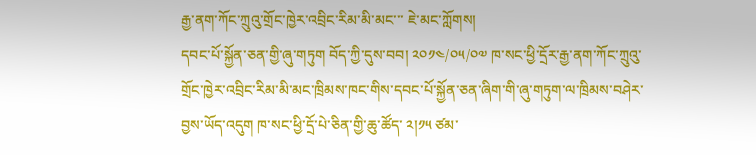རྒྱ་ནག་ཀོང་ཀྲུའུ་གྲོང་ཁྱེར་འབྲིང་རིམ་མི་མང་་་ ཇེ་མང་ཀློགས།
དབང་པོ་སྐྱོན་ཅན་གྱི་ཞུ་གཏུག བོད་ཀྱི་དུས་བབ། ༢༠༡༤/༠༥/༠༧ ཁ་སང་ཕྱི་དྲོར་རྒྱ་ནག་ཀོང་ཀྲུའུ་གྲོང་ཁྱེར་འབྲིང་རིམ་མི་མང་ཁྲིམས་ཁང་གིས་དབང་པོ་སྐྱོན་ཅན་ཞིག་གི་ཞུ་གཏུག་ལ་ཁྲིམས་བཤེར་བྱས་ཡོད་འདུག ཁ་སང་ཕྱི་དྲོ་པེ་ཅིན་གྱི་ཆུ་ཚོད་ ༢།༡༥ ཙམ་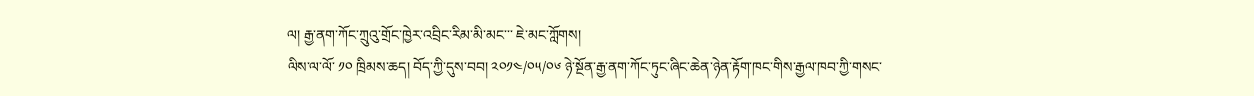ལ། རྒྱ་ནག་ཀོང་ཀྲུའུ་གྲོང་ཁྱེར་འབྲིང་རིམ་མི་མང་་་ ཇེ་མང་ཀློགས།
ལིས་ལ་ལོ་ ༡༠ ཁྲིམས་ཆད། བོད་ཀྱི་དུས་བབ། ༢༠༡༤/༠༥/༠༦ ཉེ་སྔོན་རྒྱ་ནག་ཀོང་ཏུང་ཞིང་ཆེན་ཉེན་རྟོག་ཁང་གིས་རྒྱལ་ཁབ་ཀྱི་གསང་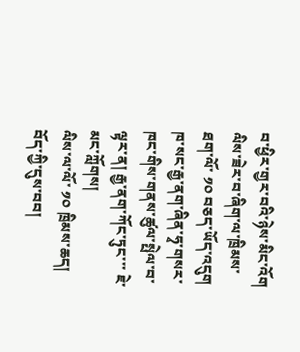བ་ཕྱིར་གྱར་བའི་ཉེས་མིང་འོག ལིས་ཟེར་བ་ཞིག་ལ་ཁྲིམས་ཐག་ལོ་ ༡༠ བཅད་ཡོད་འདུག ཁ་སང་རྒྱ་ནག་ཞིན་ཧྭ་གསར་ཁང་གིས་གནས་ཚུལ་སྤེལ་བ་ལྟར་ན། རྒྱ་ནག་ཀོང་ཏུང་་་ ཇེ་མང་ཀློགས།
ལིས་ལ་ལོ་ ༡༠ ཁྲིམས་ཆད། བོད་ཀྱི་དུས་བབ།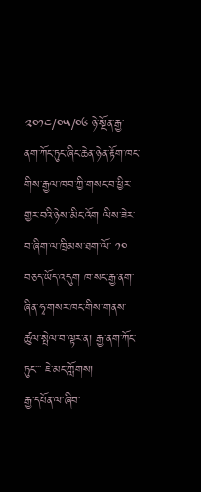༢༠༡༤/༠༥/༠༦ ཉེ་སྔོན་རྒྱ་ནག་ཀོང་ཏུང་ཞིང་ཆེན་ཉེན་རྟོག་ཁང་གིས་རྒྱལ་ཁབ་ཀྱི་གསང་བ་ཕྱིར་གྱར་བའི་ཉེས་མིང་འོག ལིས་ཟེར་བ་ཞིག་ལ་ཁྲིམས་ཐག་ལོ་ ༡༠ བཅད་ཡོད་འདུག ཁ་སང་རྒྱ་ནག་ཞིན་ཧྭ་གསར་ཁང་གིས་གནས་ཚུལ་སྤེལ་བ་ལྟར་ན། རྒྱ་ནག་ཀོང་ཏུང་་་ ཇེ་མང་ཀློགས།
རྒྱ་དཔོན་ལ་ཞིབ་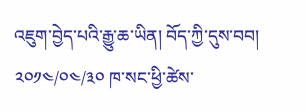འཇུག་བྱེད་པའི་རྒྱུ་ཆ་ཡིན། བོད་ཀྱི་དུས་བབ། ༢༠༡༤/༠༤/༣༠ ཁ་སང་ཕྱི་ཚེས་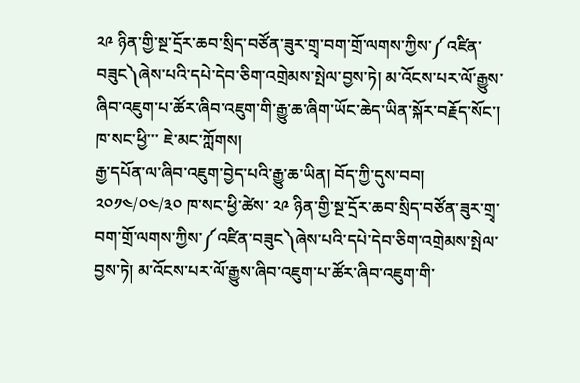༢༩ ཉིན་གྱི་སྔ་དྲོར་ཆབ་སྲིད་བཙོན་ཟུར་གྲྭ་བག་གྲོ་ལགས་ཀྱིས་༼འཛིན་བཟུང༽ཞེས་པའི་དཔེ་དེབ་ཅིག་འགྲེམས་སྤེལ་བྱས་ཏེ། མ་འོངས་པར་ལོ་རྒྱུས་ཞིབ་འཇུག་པ་ཚོར་ཞིབ་འཇུག་གི་རྒྱུ་ཆ་ཞིག་ཡོང་ཆེད་ཡིན་སྐོར་བརྗོད་སོང་། ཁ་སང་ཕྱི་་་ ཇེ་མང་ཀློགས།
རྒྱ་དཔོན་ལ་ཞིབ་འཇུག་བྱེད་པའི་རྒྱུ་ཆ་ཡིན། བོད་ཀྱི་དུས་བབ། ༢༠༡༤/༠༤/༣༠ ཁ་སང་ཕྱི་ཚེས་ ༢༩ ཉིན་གྱི་སྔ་དྲོར་ཆབ་སྲིད་བཙོན་ཟུར་གྲྭ་བག་གྲོ་ལགས་ཀྱིས་༼འཛིན་བཟུང༽ཞེས་པའི་དཔེ་དེབ་ཅིག་འགྲེམས་སྤེལ་བྱས་ཏེ། མ་འོངས་པར་ལོ་རྒྱུས་ཞིབ་འཇུག་པ་ཚོར་ཞིབ་འཇུག་གི་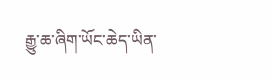རྒྱུ་ཆ་ཞིག་ཡོང་ཆེད་ཡིན་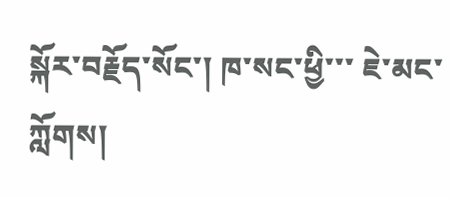སྐོར་བརྗོད་སོང་། ཁ་སང་ཕྱི་་་ ཇེ་མང་ཀློགས།